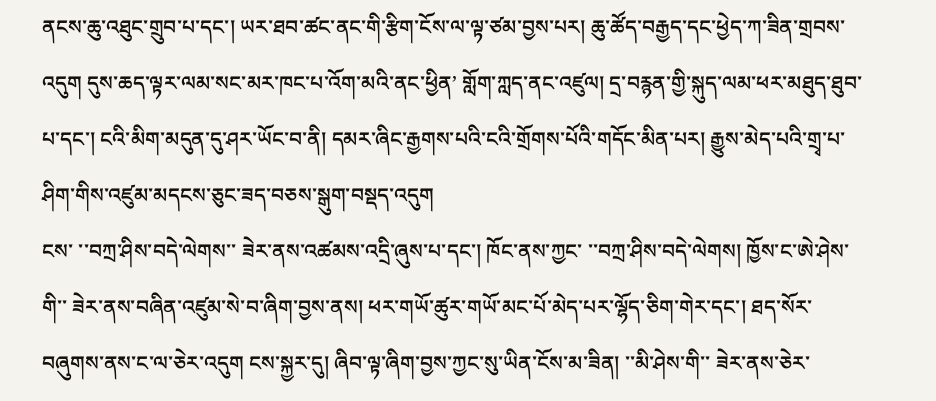ནངས་ཆུ་འཐུང་གྲུབ་པ་དང་། ཡར་ཐབ་ཚང་ནང་གི་རྩིག་ངོས་ལ་ལྟ་ཙམ་བྱས་པར། ཆུ་ཚོད་བརྒྱད་དང་ཕྱེད་ཀ་ཟིན་གྲབས་འདུག དུས་ཆད་ལྟར་ལམ་སང་མར་ཁང་པ་འོག་མའི་ནང་ཕྱིན’ གློག་ཀླད་ནང་འཛུལ། དྲ་བརྙན་གྱི་སྐུད་ལམ་ཕར་མཐུད་ཐུབ་པ་དང་། ངའི་མིག་མདུན་དུ་ཤར་ཡོང་བ་ནི། དམར་ཞིང་རྒྱགས་པའི་ངའི་གྲོགས་པོའི་གདོང་མིན་པར། རྒྱུས་མེད་པའི་གྲྭ་པ་ཤིག་གིས་འཛུམ་མདངས་ཅུང་ཟད་བཅས་སྒུག་བསྡད་འདུག
ངས་ ་་བཀྲ་ཤིས་བདེ་ལེགས་་ ཟེར་ནས་འཚམས་འདྲི་ཞུས་པ་དང་། ཁོང་ནས་ཀྱང་ ་་བཀྲ་ཤིས་བདེ་ལེགས། ཁྱོས་ང་ཨེ་ཤེས་གི་་ ཟེར་ནས་བཞིན་འཛུམ་སེ་བ་ཞིག་བྱས་ནས། ཕར་གཡོ་ཚུར་གཡོ་མང་པོ་མེད་པར་ལྷོད་ཅིག་གེར་དང་། ཐད་སོར་བཞུགས་ནས་ང་ལ་ཅེར་འདུག ངས་སྐྱར་དུ། ཞིབ་ལྟ་ཞིག་བྱས་ཀྱང་སུ་ཡིན་ངོས་མ་ཟིན། ་་མི་ཤེས་གི་་ ཟེར་ནས་ཅེར་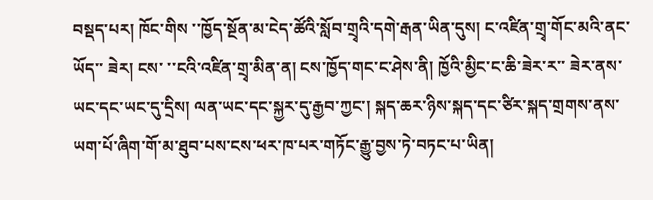བསྡད་པར། ཁོང་གིས ་་ཁྱོད་སྔོན་མ་ངེད་ཚོའི་སློབ་གྲྭའི་དགེ་རྒན་ཡིན་དུས། ང་འཛིན་གྲྭ་གོང་མའི་ནང་ཡོད་་ ཟེར། ངས་ ་་ངའི་འཛིན་གྲྭ་མིན་ན། ངས་ཁྱོད་གང་ང་ཤེས་ནི། ཁྱོའི་མྱིང་ང་ཆི་ཟེར་ར་་ ཟེར་ནས་ཡང་དང་ཡང་དུ་དྲིས། ལན་ཡང་དང་སྐྱར་དུ་རྒྱབ་ཀྱང་། སྐད་ཆར་ཉིས་སྐད་དང་ཙིར་སྐད་གྲགས་ནས་ཡག་པོ་ཞིག་གོ་མ་ཐུབ་པས་ངས་ཕར་ཁ་པར་གཏོང་རྒྱུ་བྱས་ཏེ་བཏང་པ་ཡིན།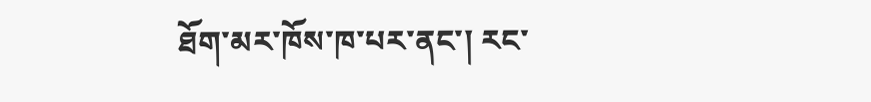ཐོག་མར་ཁོས་ཁ་པར་ནང་། རང་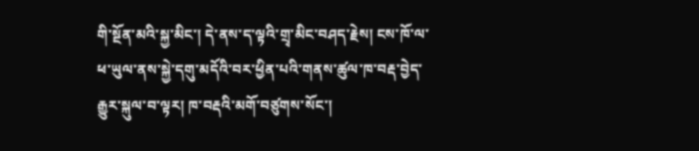གི་སྔོན་མའི་སྐྱ་མིང་། དེ་ནས་ད་ལྟའི་གྲྭ་མིང་བཤད་རྗེས། ངས་ཁོ་ལ་ཕ་ཡུལ་ནས་སྐྱེ་དགུ་མདོའི་བར་ཕྱིན་པའི་གནས་ཚུལ་ཁ་བརྡ་བྱེད་རྒྱུར་སྐུལ་བ་ལྟར། ཁ་བརྡའི་མགོ་བཙུགས་སོང་།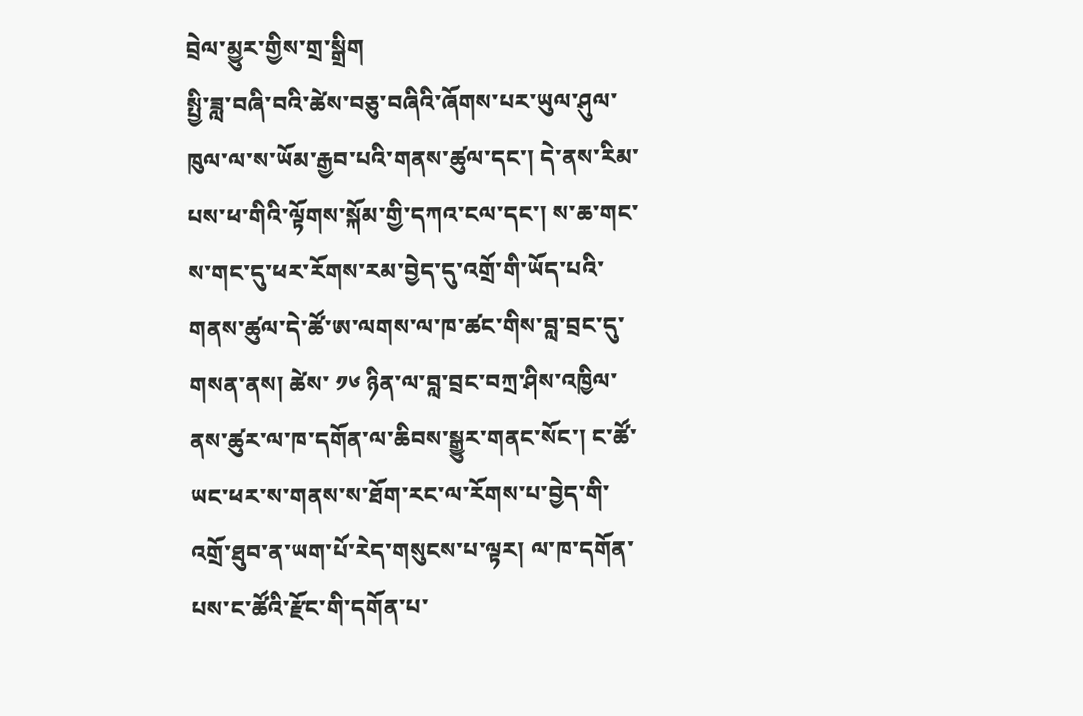བྲེལ་མྱུར་གྱིས་གྲ་སྒྲིག
སྤྱི་ཟླ་བཞི་བའི་ཚེས་བཅུ་བཞིའི་ཞོགས་པར་ཡུལ་ཤུལ་ཁུལ་ལ་ས་ཡོམ་རྒྱབ་པའི་གནས་ཚུལ་དང་། དེ་ནས་རིམ་པས་ཕ་གིའི་ལྟོགས་སྐོམ་གྱི་དཀའ་ངལ་དང་། ས་ཆ་གང་ས་གང་དུ་ཕར་རོགས་རམ་བྱེད་དུ་འགྲོ་གི་ཡོད་པའི་གནས་ཚུལ་དེ་ཚོ་ཨ་ལགས་ལ་ཁ་ཚང་གིས་བླ་བྲང་དུ་གསན་ནས། ཚེས་ ༡༦ ཉིན་ལ་བླ་བྲང་བཀྲ་ཤིས་འཁྱིལ་ནས་ཚུར་ལ་ཁ་དགོན་ལ་ཆིབས་སྒྱུར་གནང་སོང་། ང་ཚོ་ཡང་ཕར་ས་གནས་ས་ཐོག་རང་ལ་རོགས་པ་བྱེད་གི་འགྲོ་ཐུབ་ན་ཡག་པོ་རེད་གསུངས་པ་ལྟར། ལ་ཁ་དགོན་པས་ང་ཚོའི་རྫོང་གི་དགོན་པ་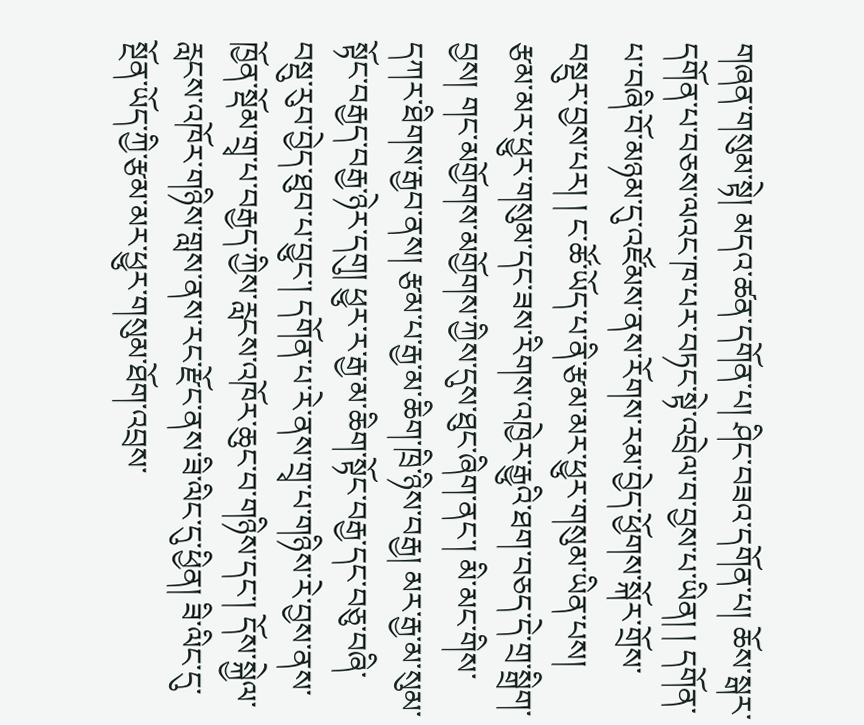གཞན་གསུམ་སྟེ། མདའ་ཚན་དགོན་པ། ཤིང་བཟའ་དགོན་པ། ཆོས་སྒར་དགོན་པ་བཅས་ལའང་ཁ་པར་བཏང་སྟེ་འབྲེལ་བ་བྱས་པ་ཡིན། ། དགོན་པ་བཞི་བོ་མཉམ་དུ་འཛོམས་ནས་རོགས་རམ་བྱེད་ཕྱོགས་སྐོར་གྲོས་བསྡུར་བྱས་པར། ། ང་ཚོ་ཡོད་པ་ནི་རྩམ་མར་ཕྱུར་གསུམ་ཡིན་པས། རྩམ་མར་ཕྱུར་གསུམ་དང་ཟས་རིགས་འཁྱེར་རྒྱུའི་ཐག་བཅད་དེ་གྲ་སྒྲིག་བྱས། གང་མགྱོགས་མགྱོགས་ཀྱིས་དུས་ཐུང་ཞིག་ནང་། མི་མང་གིས་དཀར་ཐིགས་རྒྱབ་ནས། རྩམ་པ་རྒྱ་མ་ཆིག་ཁྲི་ཉིས་བརྒྱ། མར་རྒྱ་མ་སུམ་སྟོང་བརྒྱད་བརྒྱ་ཉེར་དགུ། ཕྱུར་ར་རྒྱ་མ་ཆིག་སྟོང་བརྒྱ་དང་བཅུ་བཞི་བསྡུ་རུབ་བྱེད་ཐུབ་པ་བྱུང་། དགོན་པ་རེ་ནས་གྲྭ་པ་གཉིས་རེ་བྱས་ནས་ཁྱོན་སྡོམ་གྲྭ་པ་བརྒྱད་ཀྱིས་རླངས་འཁོར་ཆུང་བ་གཉིས་དང་། དོས་སྐྱེལ་རླངས་འཁོར་གཉིས་གླས་ནས་རང་རྫོང་ནས་ཟི་ལིང་དུ་ཕྱིན། ཟི་ལིང་དུ་སྔོན་ཡོད་ཀྱི་རྩམ་མར་ཕྱུར་གསུམ་ཐོག་འབྲས་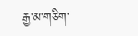རྒྱ་མ་གཅིག་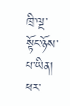ཁྲི་ལྔ་སྟོང་ཉོས་པ་ཡིན། ཕར་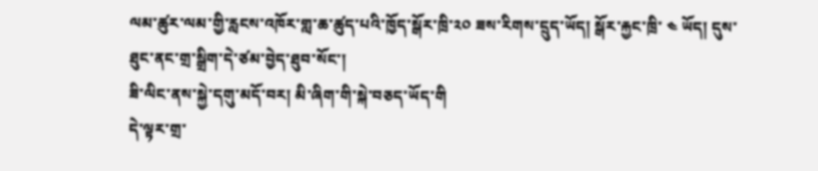ལམ་ཚུར་ལམ་གྱི་རླངས་འཁོར་གླ་ཆ་ཚུད་པའི་ཁྱོད་སྒོར་ཁྲི་༢༠ ཟས་རིགས་དྲུད་ཡོད། སྒོར་རྐྱང་ཁྲི་ ༤ ཡོད། དུས་ཐུང་ནང་གྲ་སྒྲིག་དེ་ཙམ་བྱེད་ཐུབ་སོང་།
ཟི་ལིང་ནས་སྐྱེ་དགུ་མདོ་བར། མི་ཞིག་གི་སྐེ་བཅད་ཡོད་གི
དེ་ལྟར་གྲ་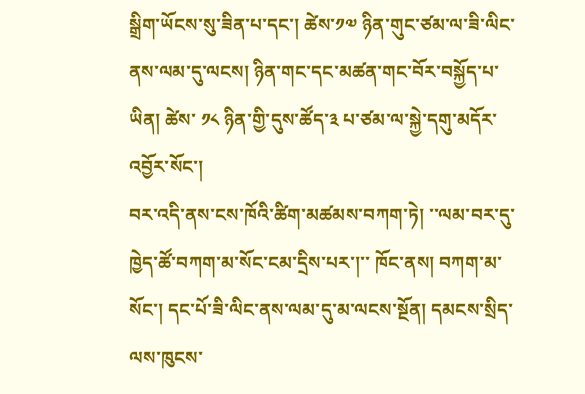སྒྲིག་ཡོངས་སུ་ཟིན་པ་དང་། ཚེས་༡༧ ཉིན་གུང་ཙམ་ལ་ཟི་ལིང་ནས་ལམ་དུ་ལངས། ཉིན་གང་དང་མཚན་གང་བོར་བསྐྱོད་པ་ཡིན། ཚེས་ ༡༨ ཉིན་གྱི་དུས་ཚོད་༣ པ་ཙམ་ལ་སྐྱེ་དགུ་མདོར་འབྱོར་སོང་།
བར་འདི་ནས་ངས་ཁོའི་ཚིག་མཚམས་བཀག་ཏེ། ་་ལམ་བར་དུ་ཁྱེད་ཚོ་བཀག་མ་སོང་ངམ་དྲིས་པར་།་་ ཁོང་ནས། བཀག་མ་སོང་། དང་པོ་ཟི་ལིང་ནས་ལམ་དུ་མ་ལངས་སྔོན། དམངས་སྲིད་ལས་ཁུངས་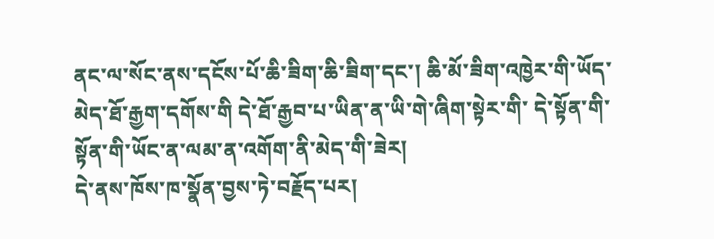ནང་ལ་སོང་ནས་དངོས་པོ་ཆི་ཟིག་ཆི་ཟིག་དང་། ཆི་མོ་ཟིག་འཁྱེར་གི་ཡོད་མེད་ཐོ་རྒྱག་དགོས་གི དེ་ཐོ་རྒྱབ་པ་ཡིན་ན་ཡི་གེ་ཞིག་སྟེར་གི་ དེ་སྟོན་གི་སྟོན་གི་ཡོང་ན་ལམ་ན་འགོག་ནི་མེད་གི་ཟེར།
དེ་ནས་ཁོས་ཁ་སྣོན་བྱས་ཏེ་བརྗོད་པར།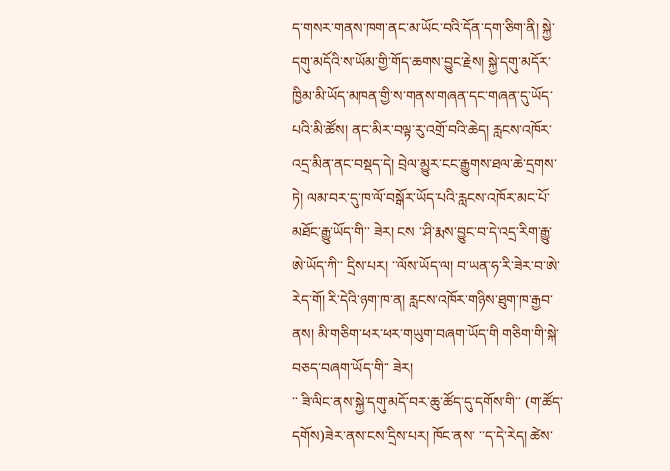ད་གསར་གནས་ཁག་ནང་མ་ཡོང་བའི་དོན་དག་ཅིག་ནི། སྐྱེ་དགུ་མདོའི་ས་ཡོམ་གྱི་གོད་ཆགས་བྱུང་རྗེས། སྐྱེ་དགུ་མདོར་ཁྱིམ་མི་ཡོད་མཁན་གྱི་ས་གནས་གཞན་དང་གཞན་དུ་ཡོད་པའི་མི་ཚོས། ནང་མིར་བལྟ་རུ་འགྲོ་བའི་ཆེད། རླངས་འཁོར་འདྲ་མིན་ནང་བསྡད་དེ། བྲེལ་མྱུར་ངང་རྒྱུགས་ཐལ་ཆེ་དྲགས་ཏེ། ལམ་བར་དུ་ཁ་ལོ་བསྒོར་ཡོད་པའི་རླངས་འཁོར་མང་པོ་མཐོང་རྒྱུ་ཡོད་གི་་ ཟེར། ངས ་་ཤི་རྨས་བྱུང་བ་དེ་འདྲ་རིག་རྒྱུ་ཨེ་ཡོད་ཀི་་ དྲིས་པར། ་་ལོས་ཡོད་ལ། བ་ཡན་ཧ་རི་ཟེར་བ་ཨེ་རེད་གོ། རི་དེའི་ཉག་ཁ་ན། རླངས་འཁོར་གཉིས་ཐུག་ཁ་རྒྱབ་ནས། མི་གཅིག་ཕར་ཕར་གཡུག་བཞག་ཡོད་གི གཅིག་གི་སྐེ་བཅད་བཞག་ཡོད་གི་་ ཟེར།
་་ ཟི་ལིང་ནས་སྐྱེ་དགུ་མདོ་བར་ཆུ་ཚོད་དུ་དགོས་གི་་ (ག་ཚོད་དགོས)ཟེར་ནས་ངས་དྲིས་པར། ཁོང་ནས་ ་་ད་དེ་རེད། ཚེས་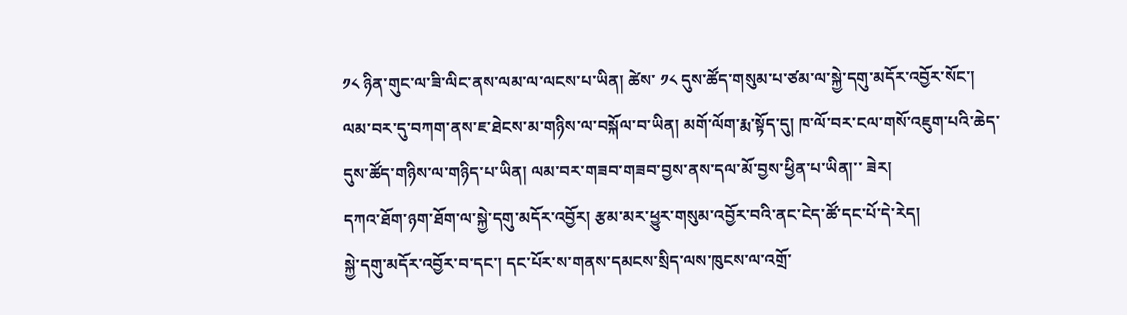༡༨ ཉིན་གུང་ལ་ཟི་ལིང་ནས་ལམ་ལ་ལངས་པ་ཡིན། ཚེས་ ༡༨ དུས་ཚོད་གསུམ་པ་ཙམ་ལ་སྐྱེ་དགུ་མདོར་འབྱོར་སོང་། ལམ་བར་དུ་བཀག་ནས་ཇ་ཐེངས་མ་གཉིས་ལ་བསྐོལ་བ་ཡིན། མགོ་ལོག་རྨ་སྟོད་དུ། ཁ་ལོ་བར་ངལ་གསོ་འཇུག་པའི་ཆེད་དུས་ཚོད་གཉིས་ལ་གཉིད་པ་ཡིན། ལམ་བར་གཟབ་གཟབ་བྱས་ནས་དལ་མོ་བྱས་ཕྱིན་པ་ཡིན།་་ ཟེར།
དཀའ་ཐོག་ཉག་ཐོག་ལ་སྐྱེ་དགུ་མདོར་འབྱོར། རྩམ་མར་ཕྱུར་གསུམ་འབྱོར་བའི་ནང་ངེད་ཚོ་དང་པོ་དེ་རེད།
སྐྱེ་དགུ་མདོར་འབྱོར་བ་དང་། དང་པོར་ས་གནས་དམངས་སྲིད་ལས་ཁུངས་ལ་འགྲོ་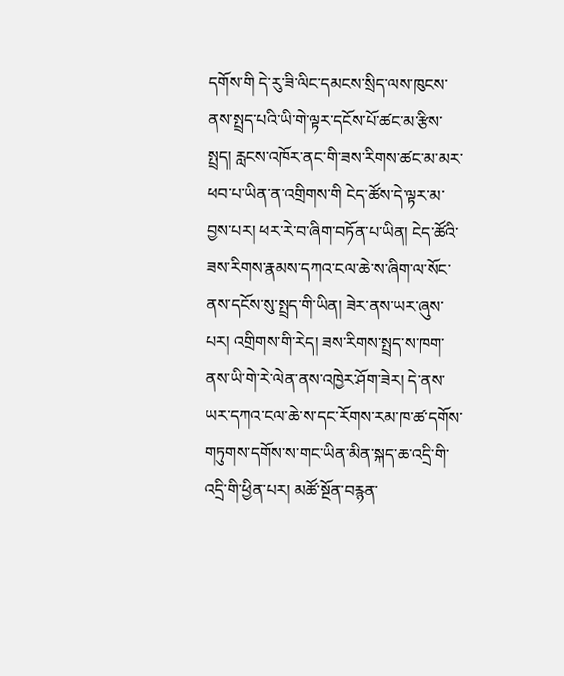དགོས་གི དེ་རུ་ཟི་ལིང་དམངས་སྲིད་ལས་ཁུངས་ནས་སྤྲད་པའི་ཡི་གེ་ལྟར་དངོས་པོ་ཚང་མ་རྩིས་སྤྲད། རླངས་འཁོར་ནང་གི་ཟས་རིགས་ཚང་མ་མར་ཕབ་པ་ཡིན་ན་འགྲིགས་གི ངེད་ཚོས་དེ་ལྟར་མ་བྱས་པར། ཕར་རེ་བ་ཞིག་བཏོན་པ་ཡིན། ངེད་ཚོའི་ཟས་རིགས་རྣམས་དཀའ་ངལ་ཆེ་ས་ཞིག་ལ་སོང་ནས་དངོས་སུ་སྤྲད་གི་ཡིན། ཟེར་ནས་ཡར་ཞུས་པར། འགྲིགས་གི་རེད། ཟས་རིགས་སྤྲད་ས་ཁག་ནས་ཡི་གེ་རེ་ལེན་ནས་འཁྱེར་ཤོག་ཟེར། དེ་ནས་ཡར་དཀའ་ངལ་ཆེ་ས་དང་རོགས་རམ་ཁ་ཚ་དགོས་གཏུགས་དགོས་ས་གང་ཡིན་མིན་སྐད་ཆ་འདྲི་གི་འདྲི་གི་ཕྱིན་པར། མཚོ་སྔོན་བརྙན་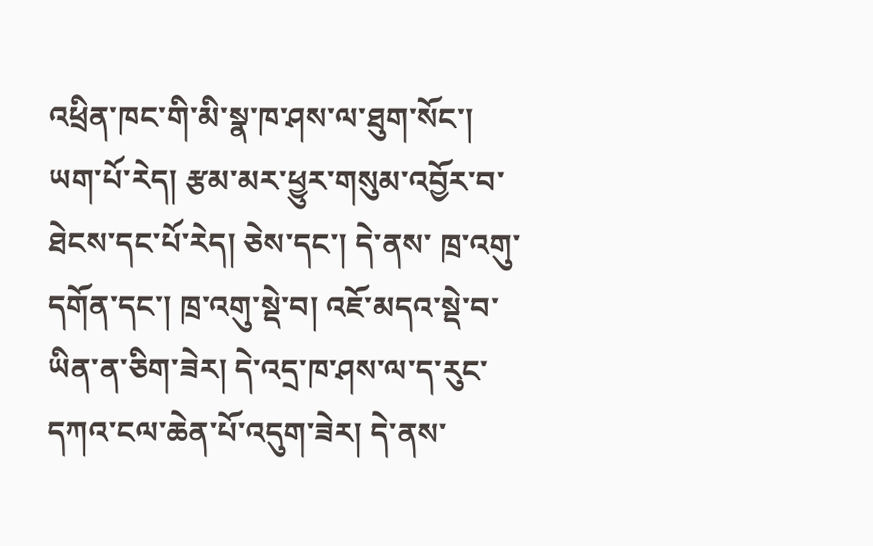འཕྲིན་ཁང་གི་མི་སྣ་ཁ་ཤས་ལ་ཐུག་སོང་། ཡག་པོ་རེད། རྩམ་མར་ཕྱུར་གསུམ་འབྱོར་བ་ཐེངས་དང་པོ་རེད། ཅེས་དང་། དེ་ནས་ ཁྲ་འགུ་དགོན་དང་། ཁྲ་འགུ་སྡེ་བ། འཇོ་མདའ་སྡེ་བ་ཡིན་ན་ཅིག་ཟེར། དེ་འདྲ་ཁ་ཤས་ལ་ད་རུང་དཀའ་ངལ་ཆེན་པོ་འདུག་ཟེར། དེ་ནས་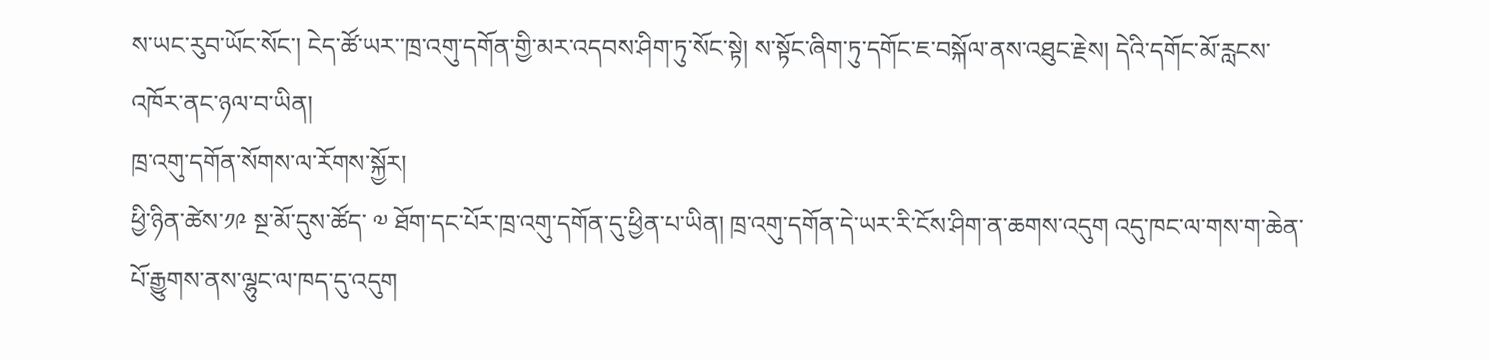ས་ཡང་རུབ་ཡོང་སོང་། ངེད་ཚོ་ཡར་་ཁྲ་འགུ་དགོན་གྱི་མར་འདབས་ཤིག་ཏུ་སོང་སྟེ། ས་སྟོང་ཞིག་ཏུ་དགོང་ཇ་བསྐོལ་ནས་འཐུང་རྗེས། དེའི་དགོང་མོ་རླངས་འཁོར་ནང་ཉལ་བ་ཡིན།
ཁྲ་འགུ་དགོན་སོགས་ལ་རོགས་སྐྱོར།
ཕྱི་ཉིན་ཚེས་༡༩ སྔ་མོ་དུས་ཚོད་ ༧ ཐོག་དང་པོར་ཁྲ་འགུ་དགོན་དུ་ཕྱིན་པ་ཡིན། ཁྲ་འགུ་དགོན་དེ་ཡར་རི་ངོས་ཤིག་ན་ཆགས་འདུག འདུ་ཁང་ལ་གས་ག་ཆེན་པོ་རྒྱུགས་ནས་ལྷུང་ལ་ཁད་དུ་འདུག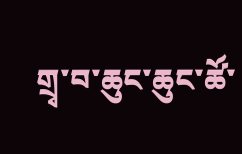གྲྭ་བ་ཆུང་ཆུང་ཚོ་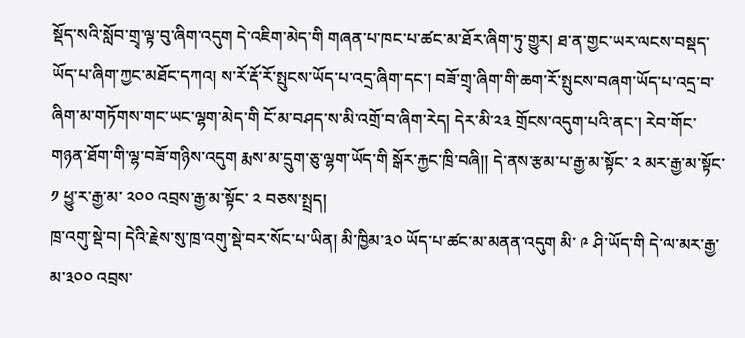སྡོད་སའི་སློབ་གྲྭ་ལྟ་བུ་ཞིག་འདུག དེ་འཇིག་མེད་གི གཞན་པ་ཁང་པ་ཚང་མ་ཐོར་ཞིག་ཏུ་གྱུར། ཐ་ན་གྱང་ཡར་ལངས་བསྡད་ཡོད་པ་ཞིག་ཀྱང་མཐོང་དཀའ། ས་རོ་རྡོ་རོ་སྤུངས་ཡོད་པ་འདྲ་ཞིག་དང་། བཟོ་གྲྭ་ཞིག་གི་ཆག་རོ་སྤུངས་བཞག་ཡོད་པ་འདྲ་བ་ཞིག་མ་གཏོགས་གང་ཡང་ལྷག་མེད་གི ངོ་མ་བཤད་ས་མི་འགྲོ་བ་ཞིག་རེད། དེར་མི་༢༣ གྲོངས་འདུག་པའི་ནང་། རེབ་གོང་གཉན་ཐོག་གི་ལྷ་བཟོ་གཉིས་འདུག རྨས་མ་དྲུག་ཅུ་ལྷག་ཡོད་གི སྒོར་རྐྱང་ཁྲི་བཞི།། དེ་ནས་རྩམ་པ་རྒྱ་མ་སྟོང་ ༢ མར་རྒྱ་མ་སྟོང་༡ ཕྱུ་ར་རྒྱ་མ་ ༢༠༠ འབྲས་རྒྱ་མ་སྟོང་ ༢ བཅས་སྤྲད།
ཁྲ་འགུ་སྡེ་བ། དེའི་རྗེས་སུ་ཁྲ་འགུ་སྡེ་བར་སོང་པ་ཡིན། མི་ཁྱིམ་༣༠ ཡོད་པ་ཚང་མ་མནན་འདུག མི་ ༩ ཤི་ཡོད་གི དེ་ལ་མར་རྒྱ་མ་༣༠༠ འབྲས་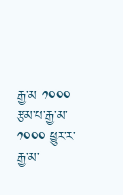རྒྱ་མ ༡༠༠༠ རྩམ་པ་རྒྱ་མ་ ༡༠༠༠ ཕྱུར་ར་རྒྱ་མ་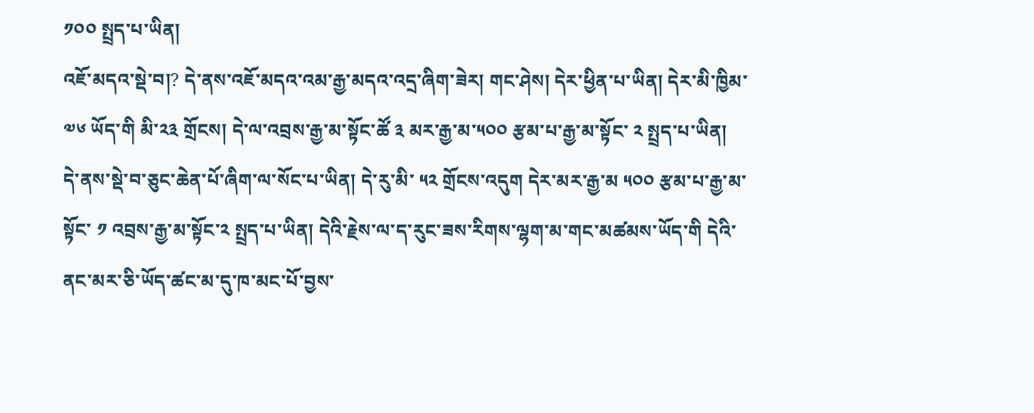༡༠༠ སྤྲད་པ་ཡིན།
འཇོ་མདའ་སྡེ་བ།? དེ་ནས་འཇོ་མདའ་འམ་རྒྱ་མདའ་འདྲ་ཞིག་ཟེར། གང་ཤེས། དེར་ཕྱིན་པ་ཡིན། དེར་མི་ཁྱིམ་ ༧༦ ཡོད་གི མི་༢༣ གྲོངས། དེ་ལ་འབྲས་རྒྱ་མ་སྟོང་ཚོ ༣ མར་རྒྱ་མ་༥༠༠ རྩམ་པ་རྒྱ་མ་སྟོང་ ༢ སྤྲད་པ་ཡིན།
དེ་ནས་སྡེ་བ་ཅུང་ཆེན་པོ་ཞིག་ལ་སོང་པ་ཡིན། དེ་རུ་མི་ ༥༢ གྲོངས་འདུག དེར་མར་རྒྱ་མ ༥༠༠ རྩམ་པ་རྒྱ་མ་སྟོང་ ༡ འབྲས་རྒྱ་མ་སྟོང་༢ སྤྲད་པ་ཡིན། དེའི་རྗེས་ལ་ད་རུང་ཟས་རིགས་ལྷག་མ་གང་མཚམས་ཡོད་གི དེའི་ནང་མར་ཅི་ཡོད་ཚང་མ་དུ་ཁ་མང་པོ་བྱས་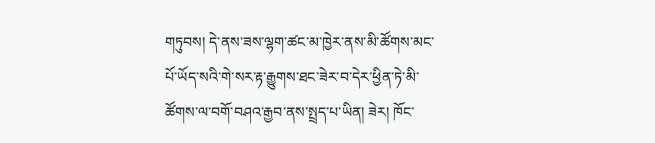གཏུབས། དེ་ནས་ཟས་ལྷག་ཚང་མ་ཁྱེར་ནས་མི་ཚོགས་མང་པོ་ཡོད་སའི་གེ་སར་རྟ་རྒྱུགས་ཐང་ཟེར་བ་དེར་ཕྱིན་ཏེ་མི་ཚོགས་ལ་བགོ་བཤའ་རྒྱབ་ནས་སྤྲད་པ་ཡིན། ཟེར། ཁོང་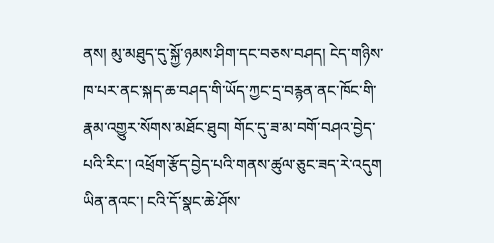ནས། མུ་མཐུད་དུ་སྐྱོ་ཉམས་ཤིག་དང་བཅས་བཤད། ངེད་གཉིས་ཁ་པར་ནང་སྐད་ཆ་བཤད་གི་ཡོད་ཀྱང་དྲ་བརྙན་ནང་ཁོང་གི་རྣམ་འགྱུར་སོགས་མཐོང་ཐུབ། གོང་དུ་ཟ་མ་བགོ་བཤའ་བྱེད་པའི་རིང་། འཕྲོག་རྩོད་བྱེད་པའི་གནས་ཚུལ་ཅུང་ཟད་རེ་འདུག ཡིན་ནའང་། ངའི་དོ་སྣང་ཆེ་ཤོས་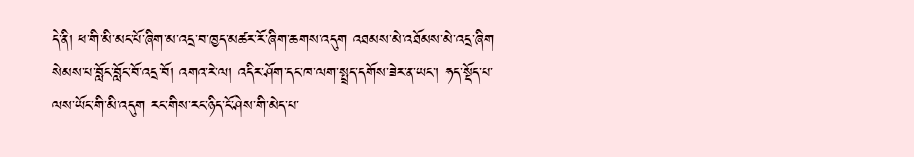དེ་ནི། ཕ་གི་མི་མང་པོ་ཞིག་མ་འདྲ་བ་ཁྱད་མཚར་རོ་ཞིག་ཆགས་འདུག འཐམས་མེ་འཐོམས་མེ་འདྲ་ཞིག སེམས་པ་བློང་བློང་བོ་འདྲ་བོ། འགའ་རེ་ལ། འདིར་ཤོག་དང་ཁ་ལག་སྤྲད་དགོས་ཟེར་ན་ཡང་། ཧད་སྡོད་པ་ལས་ཡོང་གི་མི་འདུག རང་གིས་རང་ཉིད་ངོ་ཤེས་གི་མེད་པ་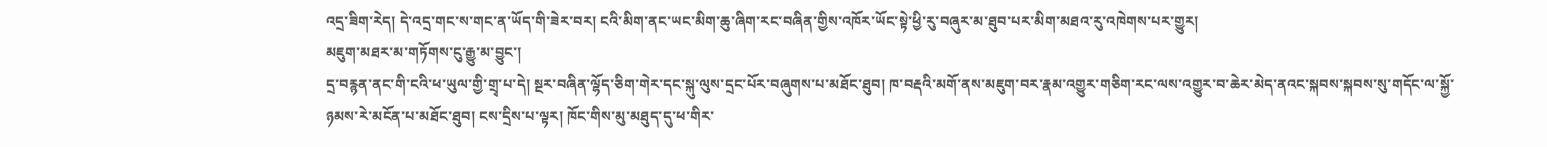འདྲ་ཟིག་རེད། དེ་འདྲ་གང་ས་གང་ན་ཡོད་གི་ཟེར་བར། ངའི་མིག་ནང་ཡང་མིག་ཆུ་ཞིག་རང་བཞིན་གྱིས་འཁོར་ཡོང་སྟེ་ཕྱི་རུ་བཞུར་མ་ཐུབ་པར་མིག་མཐའ་རུ་འཁེགས་པར་གྱུར།
མཇུག་མཐར་མ་གཏོགས་ངུ་རྒྱུ་མ་བྱུང་།
དྲ་བརྙན་ནང་གི་ངའི་ཕ་ཡུལ་གྱི་གྲྭ་པ་དེ། སྔར་བཞིན་ལྷོད་ཅིག་གེར་དང་སྐུ་ལུས་དྲང་པོར་བཞུགས་པ་མཐོང་ཐུབ། ཁ་བརྡའི་མགོ་ནས་མཇུག་བར་རྣམ་འགྱུར་གཅིག་རང་ལས་འགྱུར་བ་ཆེར་མེད་ནའང་སྐབས་སྐབས་སུ་གདོང་ལ་སྐྱོ་ཉམས་རེ་མངོན་པ་མཐོང་ཐུབ། ངས་དྲིས་པ་ལྟར། ཁོང་གིས་མུ་མཐུད་དུ་ཕ་གིར་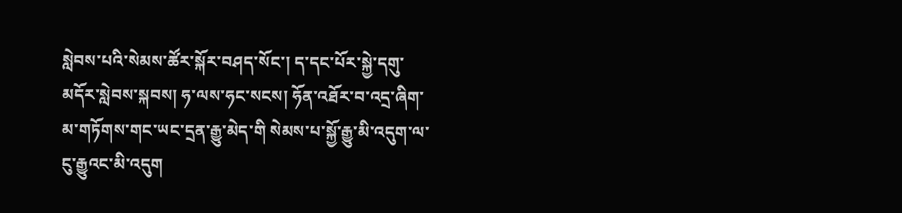སླེབས་པའི་སེམས་ཚོར་སྐོར་བཤད་སོང་། ད་དང་པོར་སྐྱེ་དགུ་མདོར་སླེབས་སྐབས། ཧ་ལས་ཧང་སངས། ཧོན་འཐོར་བ་འདྲ་ཞིག་མ་གཏོགས་གང་ཡང་དྲན་རྒྱུ་མེད་གི སེམས་པ་སྐྱོ་རྒྱུ་མི་འདུག་ལ་ངུ་རྒྱུའང་མི་འདུག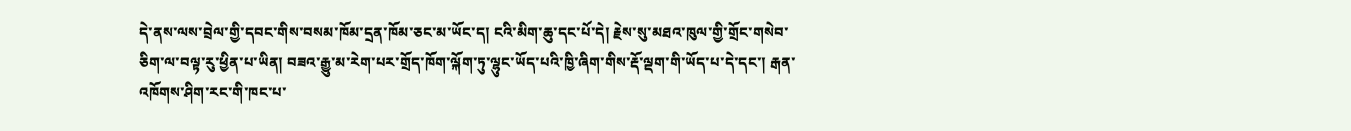དེ་ནས་ལས་བྲེལ་གྱི་དབང་གིས་བསམ་ཁོམ་དྲན་ཁོམ་ཅང་མ་ཡོང་ད། ངའི་མིག་ཆུ་དང་པོ་དེ། རྗེས་སུ་མཐའ་ཁུལ་གྱི་གྲོང་གསེབ་ཅིག་ལ་བལྟ་རུ་ཕྱིན་པ་ཡིན། བཟའ་རྒྱུ་མ་རེག་པར་གྲོད་ཁོག་ལྐོག་ཏུ་ལྷུང་ཡོད་པའི་ཁྱི་ཞིག་གིས་རྡོ་ལྡག་གི་ཡོད་པ་དེ་དང་། རྒན་འཁོགས་ཤིག་རང་གི་ཁང་པ་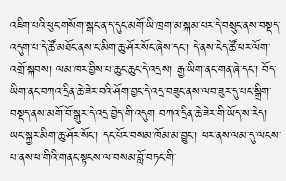འཇིག་པའི་ཕུང་གསོག་སྒང་ན་ད་དུང་མགོ་ཡི་ཁྲག་མ་སྐམ་པར་དེ་བསྲུང་ནས་བསྡད་འདུག་པ་དེ་ཚོ་མཐོང་ནས་ང་མིག་ཆུ་ཤོར་སོང་ཞེས་དང་། དེ་ནས་ངེད་ཚོ་ཕར་ལོག་འགྲོ་སྐབས། ལམ་ཁར་བྱིས་པ་ཆུང་ཆུང་དེ་འདྲས། རྒྱ་ཡིག་ནང་གན་ཞེ་དང་། བོད་ཡིག་ནང་བཀའ་དྲིན་ཆེ་ཟེར་བའི་ཤོག་བྱང་དེ་འདྲ་བཟུང་ནས་ལབ་ཟུར་དུ་པང་སྒྲིག་བསྡད་ནས་མགོ་བོ་སྒུར་དེ་འདྲ་བྱེད་གི་འདུག བཀའ་དྲིན་ཆེ་ཟེར་གི་ཡོད་ས་རེད། ཡང་སྐྱར་མིག་ཆུ་ཤོར་སོང་། དང་པོར་བསམ་ཁོམ་མ་བྱུང་། ཕར་ནས་ལམ་དུ་ལངས་པ་ནས་ཕ་གིའི་གནང་སྟངས་ལ་བསམ་བློ་བཏང་གི་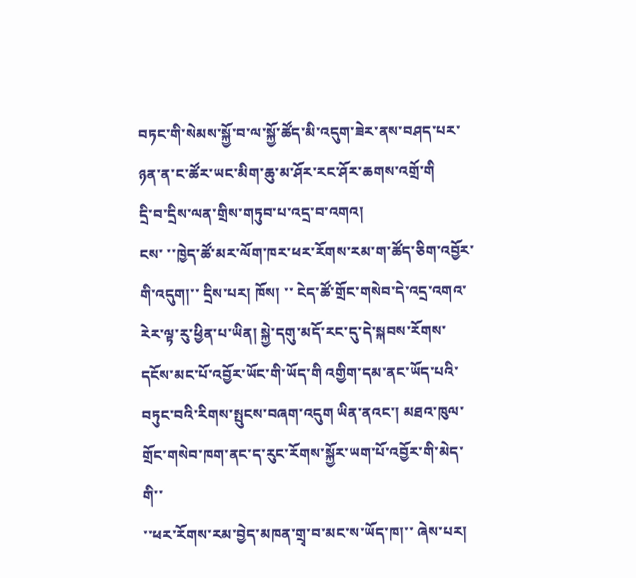བཏང་གི་སེམས་སྐྱོ་བ་ལ་སྐྱོ་ཚོད་མི་འདུག་ཟེར་ནས་བཤད་པར་ཉན་ན་ང་ཚོར་ཡང་མིག་ཆུ་མ་ཤོར་རང་ཤོར་ཆགས་འགྲོ་གི
དྲི་བ་དྲིས་ལན་གྲིས་གཏུབ་པ་འདྲ་བ་འགའ།
ངས་ ་་ཁྱེད་ཚོ་མར་ལོག་ཁར་ཕར་རོགས་རམ་ག་ཚོད་ཅིག་འབྱོར་གི་འདུག།་་ དྲིས་པར། ཁོས། ་་ ངེད་ཚོ་གྲོང་གསེབ་དེ་འདྲ་འགའ་རེར་ལྟ་རུ་ཕྱིན་པ་ཡིན། སྐྱེ་དགུ་མདོ་རང་དུ་དེ་སྐབས་རོགས་དངོས་མང་པོ་འབྱོར་ཡོང་གི་ཡོད་གི འགྱིག་དམ་ནང་ཡོད་པའི་བཏུང་བའི་རིགས་སྤུངས་བཞག་འདུག ཡིན་ནའང་། མཐའ་ཁུལ་གྲོང་གསེབ་ཁག་ནང་ད་རུང་རོགས་སྐྱོར་ཡག་པོ་འབྱོར་གི་མེད་གི་་
་་ཕར་རོགས་རམ་བྱེད་མཁན་གྲྭ་བ་མང་ས་ཡོད་ཁ།་་ ཞེས་པར།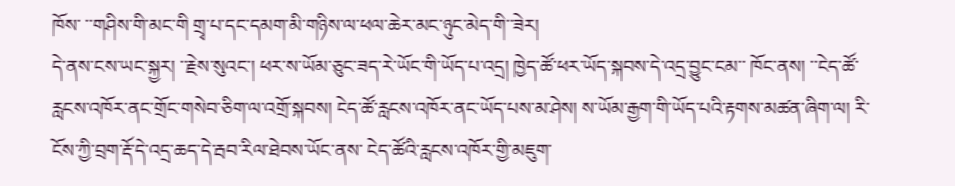ཁོས་ ་་གཤིས་གི་མང་གི གྲྭ་པ་དང་དམག་མི་གཉིས་ལ་ཕལ་ཆེར་མང་ཉུང་མེད་གི་་ཟེར།
དེ་ནས་ངས་ཡང་སྐྱར། ་་རྗེས་སུའང་། ཕར་ས་ཡོམ་ཅུང་ཟད་རེ་ཡོང་གི་ཡོད་པ་འདྲ། ཁྱེད་ཚོ་ཕར་ཡོད་སྐབས་དེ་འདྲ་བྱུང་ངམ་་ ཁོང་ནས། ་་ངེད་ཚོ་རླངས་འཁོར་ནང་གྲོང་གསེབ་ཅིག་ལ་འགྲོ་སྐབས། ངེད་ཚོ་རླངས་འཁོར་ནང་ཡོད་པས་མ་ཤེས། ས་ཡོམ་རྒྱག་གི་ཡོད་པའི་རྟགས་མཚན་ཞིག་ལ། རི་ངོས་ཀྱི་བྲག་རྡོ་དེ་འདྲ་ཆད་དེ་རྦབ་རིལ་ཐེབས་ཡོང་ནས་ ངེད་ཚོའི་རླངས་འཁོར་གྱི་མཇུག་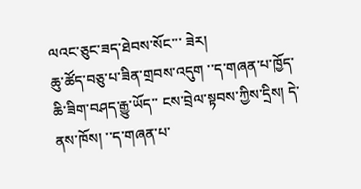ལའང་ཅུང་ཟད་ཐེབས་སོང་་་ ཟེར།
ཆུ་ཚོད་བཅུ་པ་ཟིན་གྲབས་འདུག ་་ད་གཞན་པ་ཁྱོད་ཆི་ཟིག་བཤད་རྒྱུ་ཡོད་་ ངས་བྲེལ་སྟབས་ཀྱིས་དྲིས། དེ་ནས་ཁོས། ་་ད་གཞན་པ་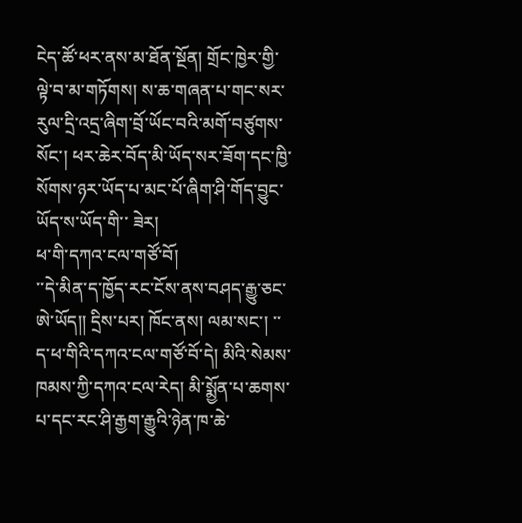ངེད་ཚོ་ཕར་ནས་མ་ཐོན་སྔོན། གྲོང་ཁྱེར་གྱི་ལྟེ་བ་མ་གཏོགས། ས་ཆ་གཞན་པ་གང་སར་རུལ་དྲི་འདྲ་ཞིག་བྲོ་ཡོང་བའི་མགོ་བཙུགས་སོང་། ཕར་ཆེར་བོད་མི་ཡོད་སར་ཟོག་དང་ཁྱི་སོགས་ཉར་ཡོད་པ་མང་པོ་ཞིག་ཤི་གོད་བྱུང་ཡོད་ས་ཡོད་གི་་ ཟེར།
ཕ་གི་དཀའ་ངལ་གཙོ་བོ།
་་དེ་མིན་ད་ཁྱོད་རང་ངོས་ནས་བཤད་རྒྱུ་ཅང་ཨེ་ཡོད།། དྲིས་པར། ཁོང་ནས། ལམ་སང་། ་་ད་ཕ་གིའི་དཀའ་ངལ་གཙོ་བོ་དེ། མིའི་སེམས་ཁམས་ཀྱི་དཀའ་ངལ་རེད། མི་སྨྱོན་པ་ཆགས་པ་དང་རང་ཤི་རྒྱག་རྒྱུའི་ཉེན་ཁ་ཆེ་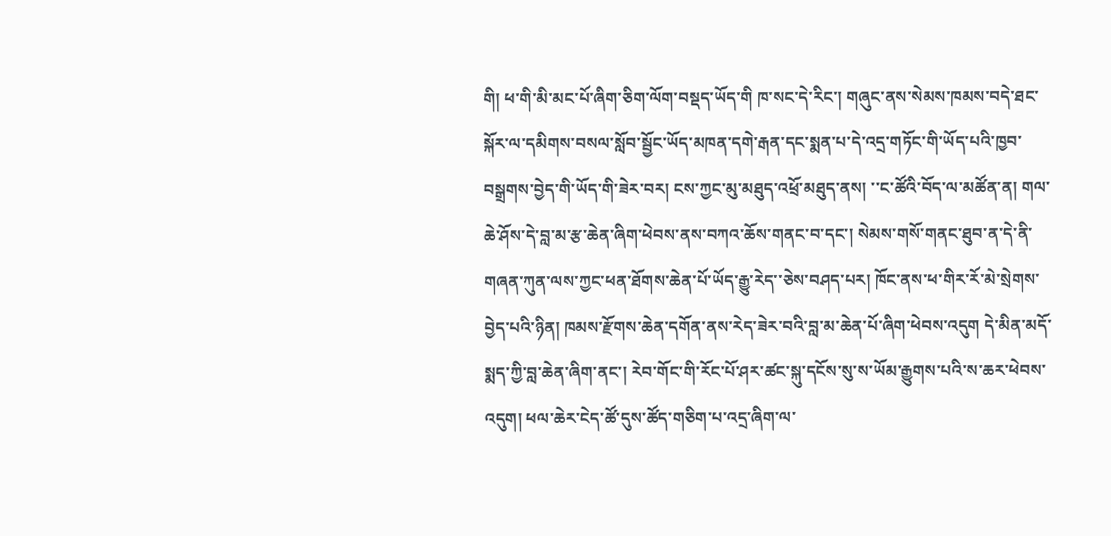གི། ཕ་གི་མི་མང་པོ་ཞིག་ཅིག་ལོག་བསྡད་ཡོད་གི ཁ་སང་དེ་རིང་། གཞུང་ནས་སེམས་ཁམས་བདེ་ཐང་སྐོར་ལ་དམིགས་བསལ་སློབ་སྦྱོང་ཡོད་མཁན་དགེ་རྒན་དང་སྨན་པ་དེ་འདྲ་གཏོང་གི་ཡོད་པའི་ཁྱབ་བསྒྲགས་བྱེད་གི་ཡོད་གི་ཟེར་བར། ངས་ཀྱང་མུ་མཐུད་འཕྲོ་མཐུད་ནས། ་་ང་ཚོའི་བོད་ལ་མཚོན་ན། གལ་ཆེ་ཤོས་དེ་བླ་མ་རྩ་ཆེན་ཞིག་ཕེབས་ནས་བཀའ་ཆོས་གནང་བ་དང་། སེམས་གསོ་གནང་ཐུབ་ན་དེ་ནི་གཞན་ཀུན་ལས་ཀྱང་ཕན་ཐོགས་ཆེན་པོ་ཡོད་རྒྱུ་རེད་་ཅེས་བཤད་པར། ཁོང་ནས་ཕ་གིར་རོ་མེ་སྲེགས་བྱེད་པའི་ཉིན། ཁམས་རྫོགས་ཆེན་དགོན་ནས་རེད་ཟེར་བའི་བླ་མ་ཆེན་པོ་ཞིག་ཕེབས་འདུག དེ་མིན་མདོ་སྨད་ཀྱི་བླ་ཆེན་ཞིག་ནང་། རེབ་གོང་གི་རོང་པོ་ཤར་ཚང་སྐུ་དངོས་སུ་ས་ཡོམ་རྒྱུགས་པའི་ས་ཆར་ཕེབས་འདུག། ཕལ་ཆེར་ངེད་ཚོ་དུས་ཚོད་གཅིག་པ་འདྲ་ཞིག་ལ་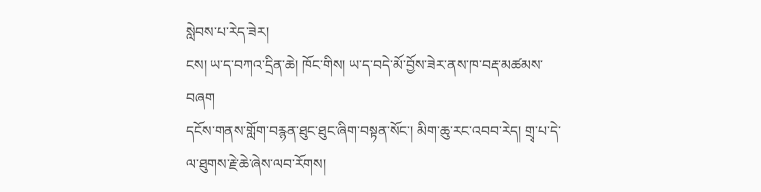སླེབས་པ་རེད་ཟེར།
ངས། ཡ་ད་བཀའ་དྲིན་ཆེ། ཁོང་གིས། ཡ་ད་བདེ་མོ་བྱོས་ཟེར་ནས་ཁ་བརྡ་མཚམས་བཞག
དངོས་གནས་གློག་བརྙན་ཐུང་ཐུང་ཞིག་བསྟན་སོང་། མིག་ཆུ་རང་འབབ་རེད། གྲྭ་པ་དེ་ལ་ཐུགས་རྗེ་ཆེ་ཞེས་ལབ་རོགས།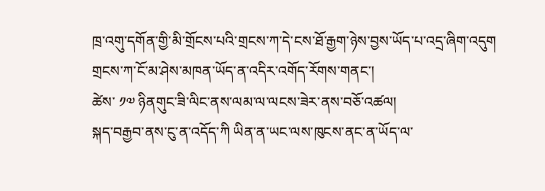ཁྲ་འགུ་དགོན་གྱི་མི་གྲོངས་པའི་གྲངས་ཀ་དེ་ངས་ཐོ་རྒྱག་ཉེས་བྱས་ཡོད་པ་འདྲ་ཞིག་འདུག གྲངས་ཀ་ངོ་མ་ཤེས་མཁན་ཡོད་ན་འདིར་འགོད་རོགས་གནང་།
ཚེས་ ༡༧ ཉིནགུང་ཟི་ལིང་ནས་ལམ་ལ་ལངས་ཟེར་ནས་བཅོ་འཚལ།
སྐད་བརྒྱབ་ནས་ངུ་ན་འདོད་ཀི ཡིན་ན་ཡང་ལས་ཁུངས་ནང་ན་ཡོད་ལ་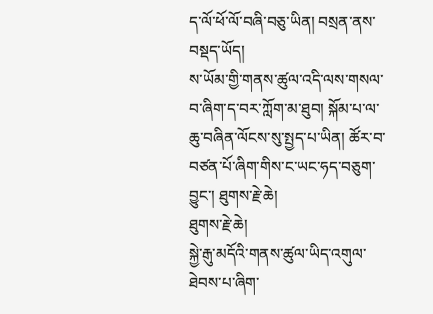ད་ལོ་ཕོ་ལོ་བཞི་བཅུ་ཡིན། བསྲན་ནས་བསྡད་ཡོད།
ས་ཡོམ་གྱི་གནས་ཚུལ་འདི་ལས་གསལ་བ་ཞིག་ད་བར་ཀློག་མ་ཐུབ། སྐོམ་པ་ལ་ཆུ་བཞིན་ལོངས་སུ་སྤྱད་པ་ཡིན། ཚོར་བ་བཙན་པོ་ཞིག་གིས་ང་ཡང་ཧད་བཅུག་བྱུང་། ཐུགས་རྗེ་ཆེ།
ཐུགས་རྗེ་ཆེ།
སྐྱེ་རྒུ་མདོའི་གནས་ཚུལ་ཡིད་འགུལ་ཐེབས་པ་ཞིག་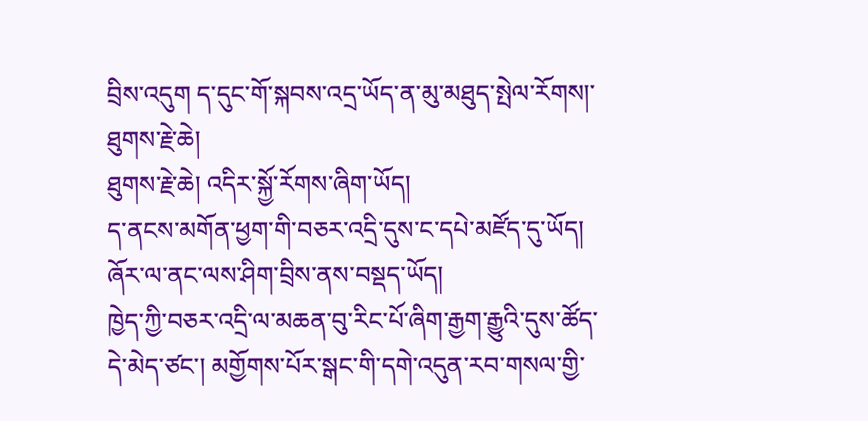བྲིས་འདུག ད་དུང་གོ་སྐབས་འདྲ་ཡོད་ན་མུ་མཐུད་སྤེལ་རོགས།་ཐུགས་རྗེ་ཆེ།
ཐུགས་རྗེ་ཆེ། འདིར་སྐྱོ་རོགས་ཞིག་ཡོད།
ད་ནངས་མགོན་ཕྱག་གི་བཅར་འདྲི་དུས་ང་དཔེ་མཛོད་དུ་ཡོད། ཞོར་ལ་ནང་ལས་ཤིག་བྲིས་ནས་བསྡད་ཡོད།
ཁྱེད་ཀྱི་བཅར་འདྲི་ལ་མཆན་བུ་རིང་པོ་ཞིག་རྒྱག་རྒྱུའི་དུས་ཚོད་དེ་མེད་ཙང་། མགྱོགས་པོར་སྒང་གི་དགེ་འདུན་རབ་གསལ་གྱི་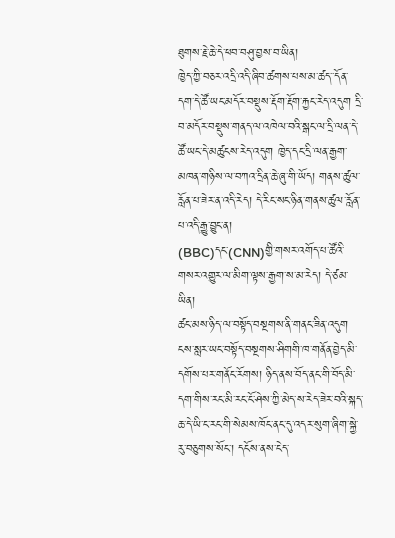ཐུགས་རྗེ་ཆེ་དེ་ཕབ་བཤུ་བྱས་བ་ཡིན།
ཁྱེད་ཀྱི་བཅར་འདྲི་འདི་ཞིབ་ཚགས་པས་མ་ཚད་་དོན་དག་དེ་ཚོ་ཡང་མདོར་བསྡུས་རྡོག་རྡོག་རྐྱང་རེད་འདུག དྲི་བ་མདོར་བསྡུས་གནད་ལ་འཁེལ་བའི་སྒང་ལ་དྲི་ལན་དེ་ཚོ་ཡང་དེ་མཚུངས་རེད་འདུག ཁྱེད་དང་དྲི་ལན་རྒྱག་མཁན་གཉིས་ལ་བཀའ་དྲིན་ཆེ་ཞུ་གི་ཡོད། གནས་ཚུལ་རློན་པ་ཟེར་ན་འདི་རེད། དེ་རིང་སང་ཉིན་གནས་ཚུལ་རློན་པ་འདི་རྒྱུ་བྱུང་ན།
(BBC)དང་(CNN)གྱི་གསར་འགོད་པ་ཚོའི་གསར་འགྱུར་ལ་མིག་ལྟས་རྒྱག་ས་མ་རེད། དེ་ཙམ་ཡིན།
ཚང་མས་ཉིད་ལ་བསྟོད་བསྔགས་ནི་གནང་ཟིན་འདུག ངས་སླར་ཡང་བསྟོད་བསྔགས་ཤིགགི་ཁ་གནོན་བྱེད་མི་དགོས་པར་གནོང་རོགས། ཉིད་ནས་བོད་ནང་གི་བོད་མི་དག་གིས་རང་མི་རང་ངོ་ཤེས་ཀྱི་མེད་ས་རེད་ཟེར་བའི་སྐད་ཆ་དེ་ཡི་ང་རང་གི་སེམས་ཁོང་ནང་དུ་འདར་སུག་ཞིག་སྐྱེ་རུ་བཅུགས་སོང་། དངོས་ནས་ངེད་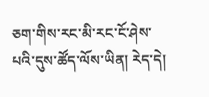ཅག་གིས་རང་མི་རང་ངོ་ཤེས་པའི་དུས་ཚོད་ལོས་ཡིན། རེད་དེ།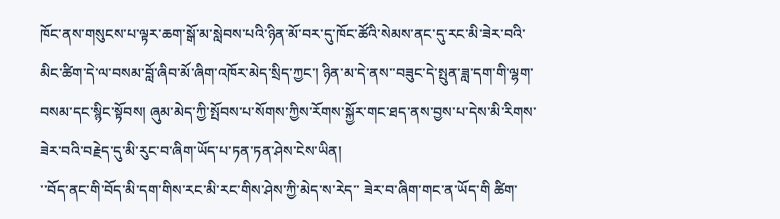ཁོང་ནས་གསུངས་པ་ལྟར་ཆག་སྒོ་མ་སླེབས་པའི་ཉིན་མོ་བར་དུ་ཁོང་ཚོའི་སེམས་ནང་དུ་རང་མི་ཟེར་བའི་མིང་ཚིག་དེ་ལ་བསམ་བློ་ཞིབ་མོ་ཞིག་འཁོར་མེད་སྲིད་ཀྱང་། ཉིན་མ་དེ་ནས་་བཟུང་དེ་སྤུན་ཟླ་དག་གི་ལྷག་བསམ་དང་སྙིང་སྟོབས། ཞུམ་མེད་ཀྱི་སྤོབས་པ་སོགས་ཀྱིས་རོགས་སྐྱོར་གང་ཐད་ནས་བྱས་པ་དེས་མི་རིགས་ཟེར་བའི་བརྗེད་དུ་མི་རུང་བ་ཞིག་ཡོད་པ་ཏན་ཏན་ཤེས་ངེས་ཡིན།
་་བོད་ནང་གི་བོད་མི་དག་གིས་རང་མི་རང་གིས་ཤེས་ཀྱི་མེད་ས་རེད་་ ཟེར་བ་ཞིག་གང་ན་ཡོད་གི ཚིག་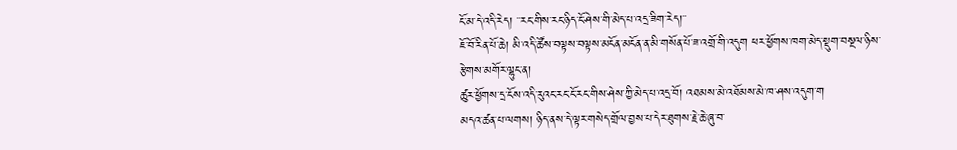ངོ་མ་དེ་འདི་རེད། ་་རང་གིས་རང་ཉིད་ངོ་ཤེས་གི་མེད་པ་འདྲ་ཟིག་རེད།་་
ཇོ་བོ་རིན་པོ་ཆེ། མི་འདི་ཚོས་བལྟས་བལྟས་མངོན་མངོན་ན་མི་གསོན་པོ་ཟ་འགྲོ་གི་འདུག ཕར་ཕྱོགས་ཁག་མེད་སྡུག་བསྔལ་ཉིས་རྩེགས་མགོར་ལྷུང་ན།
ཚུར་ཕྱོགས་དྲ་ངོས་འདི་རུའང་རང་ངོ་རང་གིས་ཤེས་ཀྱི་མེད་པ་འདྲ་བོ། འཐམས་མེ་འཐོམས་མེ་ཁ་ཤས་འདུག་ག
མདའ་ཚན་པ་ལགས། ཉིད་ནས་དེ་ལྟར་གསེད་གྲོལ་བྱས་པ་དེར་ཐུགས་རྗེ་ཆེ་ཞུ་བ་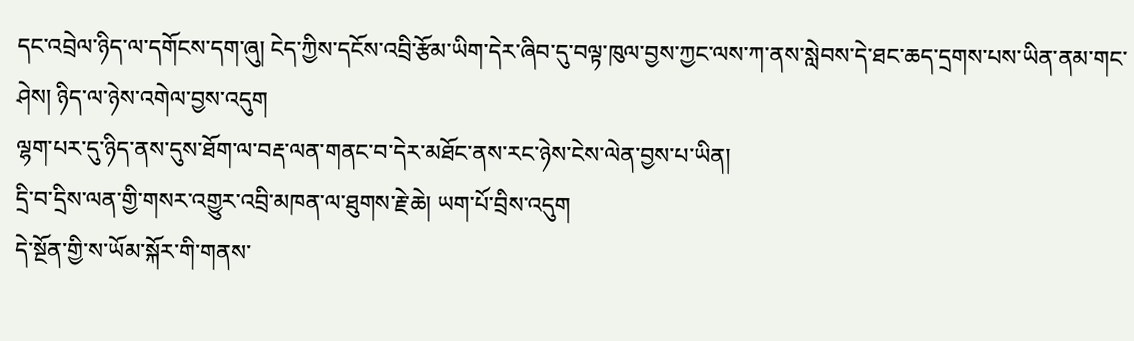དང་འབྲེལ་ཉིད་ལ་དགོངས་དག་ཞུ། ངེད་ཀྱིས་དངོས་འབྲི་རྩོམ་ཡིག་དེར་ཞིབ་དུ་བལྟ་ཁུལ་བྱས་ཀྱང་ལས་ཀ་ནས་སླེབས་དེ་ཐང་ཆད་དྲགས་པས་ཡིན་ནམ་གང་ཤེས། ཉིད་ལ་ཉེས་འགེལ་བྱས་འདུག
ལྷག་པར་དུ་ཉིད་ནས་དུས་ཐོག་ལ་བརྡ་ལན་གནང་བ་དེར་མཐོང་ནས་རང་ཉེས་ངེས་ལེན་བྱས་པ་ཡིན།
དྲི་བ་དྲིས་ལན་གྱི་གསར་འགྱུར་འབྲི་མཁན་ལ་ཐུགས་རྗེ་ཆེ། ཡག་པོ་བྲིས་འདུག
དེ་སྔོན་གྱི་ས་ཡོམ་སྐོར་གི་གནས་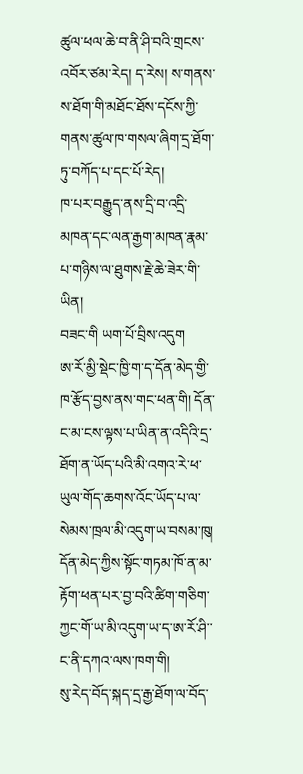ཚུལ་ཕལ་ཆེ་བ་ནི་ཤི་བའི་གྲངས་འབོར་ཙམ་རེད། ད་རེས། ས་གནས་ས་ཐོག་གི་མཐོང་ཐོས་དངོས་ཀྱི་གནས་ཚུལ་ཁ་གསལ་ཞིག་དྲ་ཐོག་ཏུ་བཀོད་པ་དང་པོ་རེད།
ཁ་པར་བརྒྱུད་ནས་དྲི་བ་འདྲི་མཁན་དང་ལན་རྒྱག་མཁན་རྣམ་པ་གཉིས་ལ་ཐུགས་རྗེ་ཆེ་ཟེར་གི་ཡིན།
བཟང་གི ཡག་པོ་བྲིས་འདུག
ཨ་རོ་མྱི་སྡེང་ཁྱི་ག་ད་དོན་མེད་གྱི་ཁ་རྩོད་བྱས་ནས་གང་ཕན་གི། དོན་ང་མ་ངས་ལྟས་པ་ཡིན་ན་འདིའི་དྲ་ཐོག་ན་ཡོད་པའི་མི་འགའ་རེ་ཕ་ཡུལ་གོད་ཆགས་འོང་ཡོད་པ་ལ་སེམས་ཁྲལ་མི་འདུག་ཡ་བསམ་ཁུ། དོན་མེད་ཀྱིས་སྟོང་གཏམ་ཁོ་ན་མ་རྟོག་ཕན་པར་བྱ་བའི་ཚིག་གཅིག་ཀྱང་གོ་ཡ་མི་འདུག་ཡ་ད་ཨ་རོ་ཤི་་ང་ནི་དཀའ་ལས་ཁག་གི།
སུ་རེད་བོད་སྐད་དྲ་རྒྱ་ཐོག་ལ་བོད་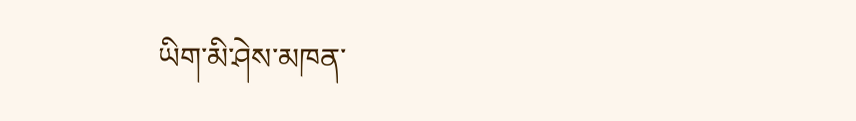ཡིག་མི་ཤེས་མཁན་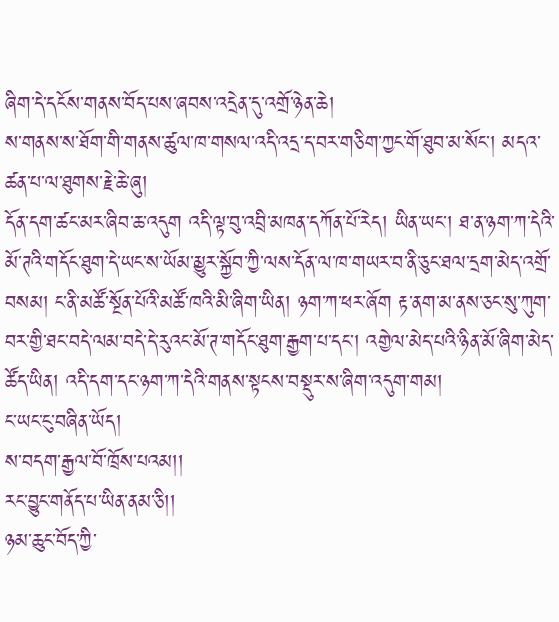ཞིག་དེ་དངོས་གནས་བོད་པས་ཞབས་འདྲེན་དུ་འགྲོ་ཉེན་ཆེ།
ས་གནས་ས་ཐོག་གི་གནས་ཚུལ་ཁ་གསལ་འདི་འདྲ་ད་བར་གཅིག་ཀྱང་གོ་ཐུབ་མ་སོང་། མདའ་ཚན་པ་ལ་ཐུགས་རྗེ་ཆེ་ཞུ།
དོན་དག་ཚང་མར་ཞིབ་ཆ་འདུག འདི་ལྟ་བུ་འབྲི་མཁན་དཀོན་པོ་རེད། ཡིན་ཡང་། ཐ་ན་ཉག་ཀ་དེའི་མོ་ཊའི་གདོང་ཐུག་དེ་ཡང་ས་ཡོམ་མྱུར་སྐྱོབ་ཀྱི་ལས་དོན་ལ་ཁ་གཡར་བ་ནི་ཅུང་ཐལ་དྲག་མེད་འགྲོ་བསམ། ང་ནི་མཚོ་སྔོན་པོའི་མཚོ་ཁའི་མི་ཞིག་ཡིན། ཉག་ཀ་ཕར་ཞོག རྟ་ནག་མ་ནས་ཅང་སུ་ཀུག་བར་གྱི་ཐང་བདེ་ལམ་བདེ་དེ་རུའང་མོ་ཊ་གདོང་ཐུག་རྒྱག་པ་དང་། འགྱེལ་མེད་པའི་ཉིན་མོ་ཞིག་མེད་ཚོད་ཡིན། འདི་དག་དང་ཉག་ཀ་དེའི་གནས་སྟངས་བསྡུར་ས་ཞིག་འདུག་གམ།
ང་ཡང་ངུ་བཞིན་ཡོད།
ས་བདག་རྒྱལ་བོ་ཁྲོས་པའམ།།
རང་བྱུང་གནོད་པ་ཡིན་ནམ་ཅི།།
ཉམ་ཆུང་བོད་ཀྱི་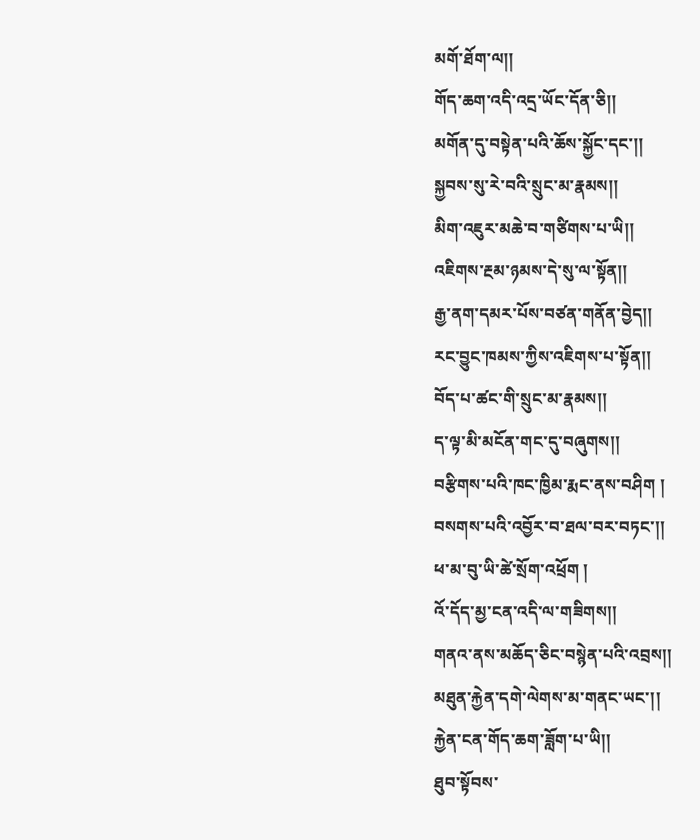མགོ་ཐོག་ལ།།
གོད་ཆག་འདི་འདྲ་ཡོང་དོན་ཅི།།
མགོན་དུ་བསྟེན་པའི་ཆོས་སྐྱོང་དང་།།
སྐྱབས་སུ་རེ་བའི་སྲུང་མ་རྣམས།།
མིག་འཇུར་མཆེ་བ་གཙིགས་པ་ཡི།།
འཇིགས་རྔམ་ཉམས་དེ་སུ་ལ་སྟོན།།
རྒྱ་ནག་དམར་པོས་བཙན་གནོན་བྱེད།།
རང་བྱུང་ཁམས་ཀྱིས་འཇིགས་པ་སྟོན།།
བོད་པ་ཚང་གི་སྲུང་མ་རྣམས།།
ད་ལྟ་མི་མངོན་གང་དུ་བཞུགས།།
བརྩིགས་པའི་ཁང་ཁྱིམ་རྨང་ནས་བཤིག །
བསགས་པའི་འབྱོར་བ་ཐལ་བར་བཏང་།།
ཕ་མ་བུ་ཡི་ཚེ་སྲོག་འཕྲོག །
འོ་དོད་མྱ་ངན་འདི་ལ་གཟིགས།།
གནའ་ནས་མཆོད་ཅིང་བསྙེན་པའི་འབྲས།།
མཐུན་རྐྱེན་དགེ་ལེགས་མ་གནང་ཡང་།།
རྐྱེན་ངན་གོད་ཆག་ཟློག་པ་ཡི།།
ཐུབ་སྟོབས་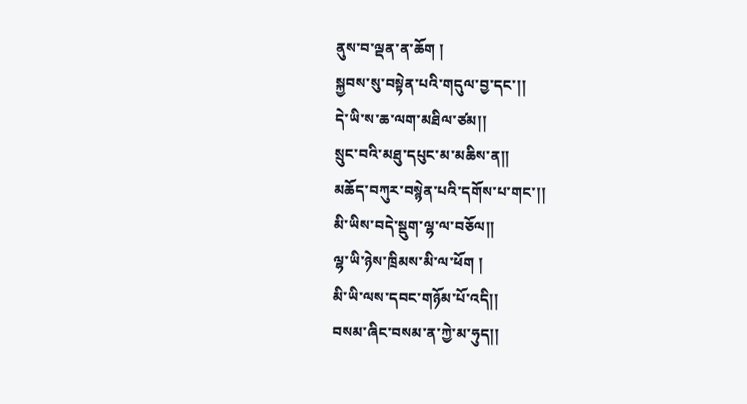ནུས་བ་ལྡན་ན་ཆོག །
སྐྱབས་སུ་བསྟེན་པའི་གདུལ་བྱ་དང་།།
དེ་ཡི་ས་ཆ་ལག་མཐིལ་ཙམ།།
སྲུང་བའི་མཐུ་དཔུང་མ་མཆིས་ན།།
མཆོད་བཀུར་བསྙེན་པའི་དགོས་པ་གང་།།
མི་ཡིས་བདེ་སྡུག་ལྷ་ལ་བཅོལ།།
ལྷ་ཡི་ཉེས་ཁྲིམས་མི་ལ་ཕོག །
མི་ཡི་ལས་དབང་གཉོམ་པོ་འདི།།
བསམ་ཞིང་བསམ་ན་ཀྱེ་མ་ཧུད།།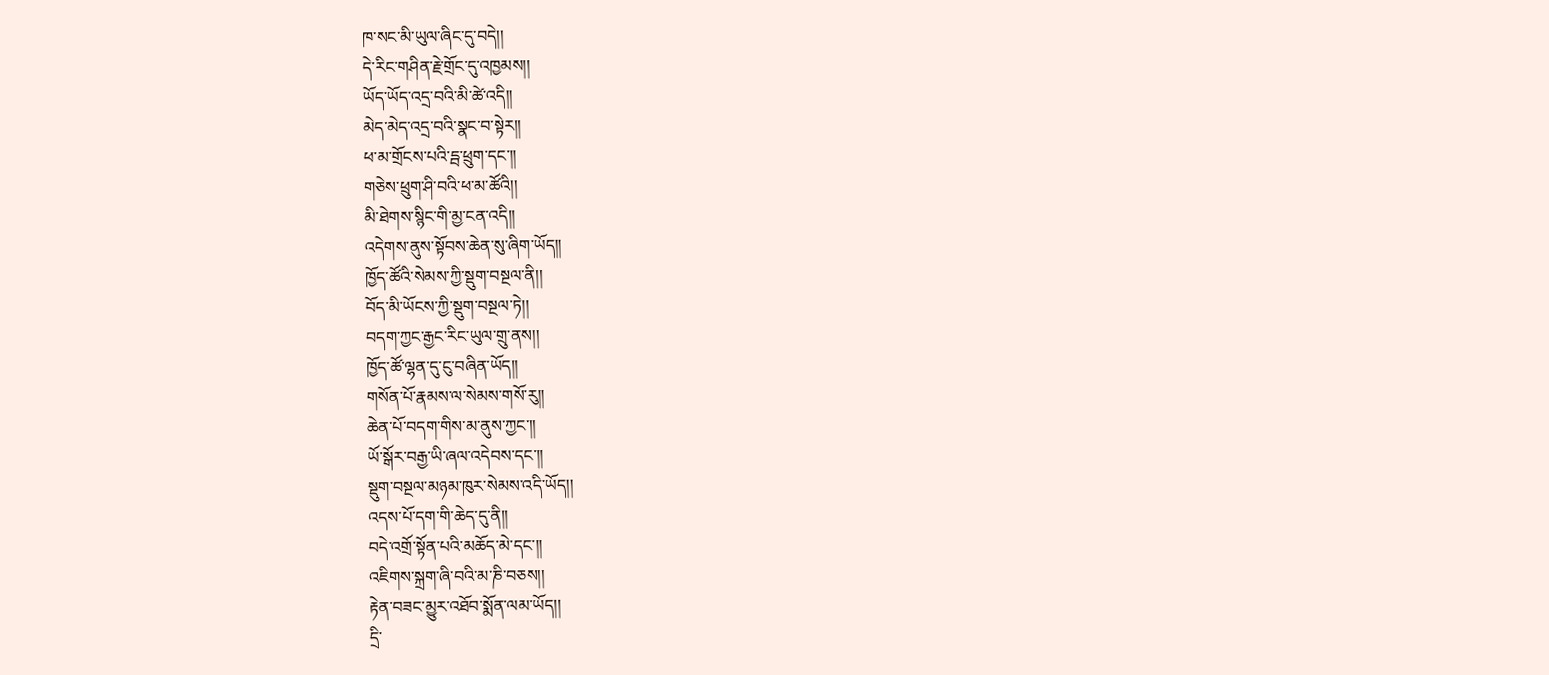ཁ་སང་མི་ཡུལ་ཞིང་དུ་བདེ།།
དེ་རིང་གཤིན་རྗེ་གྲོང་དུ་འཁྱམས།།
ཡོད་ཡོད་འདྲ་བའི་མི་ཚེ་འདི།།
མེད་མེད་འདྲ་བའི་སྣང་བ་སྟེར།།
ཕ་མ་གྲོངས་པའི་དྦ་ཕྲུག་དང་།།
གཅེས་ཕྲུག་ཤི་བའི་ཕ་མ་ཚོའི།།
མི་ཐེགས་སྙིང་གི་མྱ་ངན་འདི།།
འདེགས་ནུས་སྟོབས་ཆེན་སུ་ཞིག་ཡོད།།
ཁྱོད་ཚོའི་སེམས་ཀྱི་སྡུག་བསྔལ་ནི།།
བོད་མི་ཡོངས་ཀྱི་སྡུག་བསྔལ་ཏེ།།
བདག་ཀྱང་རྒྱང་རིང་ཡུལ་གྲུ་ནས།།
ཁྱོད་ཚོ་ལྷན་དུ་ངུ་བཞིན་ཡོད།།
གསོན་པོ་རྣམས་ལ་སེམས་གསོ་རུ།།
ཆེན་པོ་བདག་གིས་མ་ནུས་ཀྱང་།།
ཡོ་སྒོར་བརྒྱ་ཡི་ཞལ་འདེབས་དང་།།
སྡུག་བསྔལ་མཉམ་ཁུར་སེམས་འདི་ཡོད།།
འདས་པོ་དག་གི་ཆེད་དུ་ནི།།
བདེ་འགྲོ་སྟོན་པའི་མཆོད་མེ་དང་།།
འཇིགས་སྐྲག་ཞི་བའི་མ་ཎི་བཅས།།
རྟེན་བཟང་མྱུར་འཐོབ་སྨོན་ལམ་ཡོད།།
དྲི་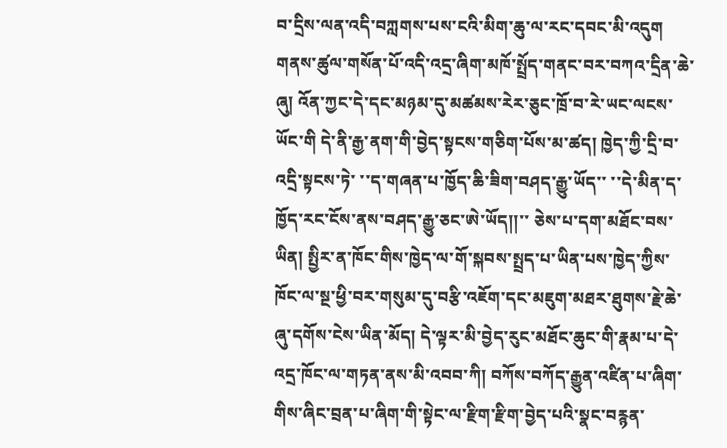བ་དྲིས་ལན་འདི་བཀླགས་པས་ངའི་མིག་ཆུ་ལ་རང་དབང་མི་འདུག གནས་ཚུལ་གསོན་པོ་འདི་འདྲ་ཞིག་མཁོ་སྤྲོད་གནང་བར་བཀའ་དྲིན་ཆེ་ཞུ། འོན་ཀྱང་དེ་དང་མཉམ་དུ་མཚམས་རེར་ཅུང་ཁྲོ་བ་རེ་ཡང་ལངས་ཡོང་གི དེ་ནི་རྒྱ་ནག་གི་བྱེད་སྟངས་གཅིག་པོས་མ་ཚད། ཁྱེད་ཀྱི་དྲི་བ་འདྲི་སྟངས་ཏེ་ ་་ད་གཞན་པ་ཁྱོད་ཆི་ཟིག་བཤད་རྒྱུ་ཡོད་་ ་་དེ་མིན་ད་ཁྱོད་རང་ངོས་ནས་བཤད་རྒྱུ་ཅང་ཨེ་ཡོད།།་་ ཅེས་པ་དག་མཐོང་བས་ཡིན། སྤྱིར་ན་ཁོང་གིས་ཁྱེད་ལ་གོ་སྐབས་སྤྲད་པ་ཡིན་པས་ཁྱེད་ཀྱིས་ཁོང་ལ་སྔ་ཕྱི་བར་གསུམ་དུ་བརྩི་འཇོག་དང་མཇུག་མཐར་ཐུགས་རྗེ་ཆེ་ཞུ་དགོས་ངེས་ཡིན་མོད། དེ་ལྟར་མི་བྱེད་རུང་མཐོང་ཆུང་གི་རྣམ་པ་དེ་འདྲ་ཁོང་ལ་གཏན་ནས་མི་འབབ་ཀི། བཀོས་བཀོད་རྒྱུན་འཛིན་པ་ཞིག་གིས་ཞིང་བྲན་པ་ཞིག་གི་སྟེང་ལ་རྫིག་རྫིག་བྱེད་པའི་སྣང་བརྙན་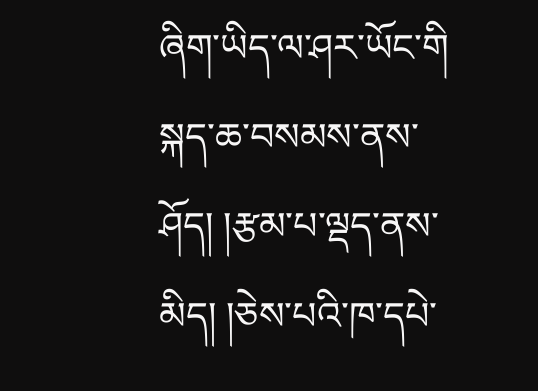ཞིག་ཡིད་ལ་ཤར་ཡོང་གི
སྐད་ཆ་བསམས་ནས་ཤོད། །རྩམ་པ་ལྡད་ནས་མིད། །ཅེས་པའི་ཁ་དཔེ་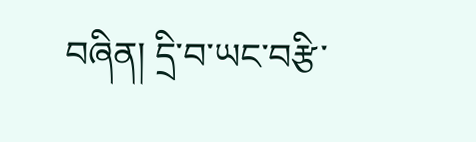བཞིན། དྲི་བ་ཡང་བརྩི་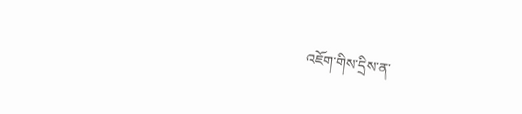འཇོག་གིས་དྲིས་ན་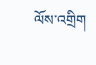ལོས་འགྲིག